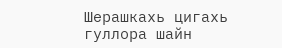Шерашкахь цигахь гуллора шайн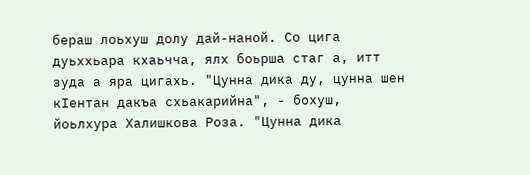бераш лоьхуш долу дай-наной. Со цига дуьххьара кхаьчча, ялх боьрша стаг а, итт зуда а яра цигахь. "Цунна дика ду, цунна шен кIентан дакъа схьакарийна", - бохуш, йоьлхура Халишкова Роза. "Цунна дика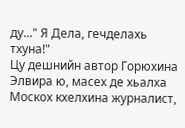ду..." Я Дела, гечделахь тхуна!"
Цу дешнийн автор Горюхина Элвира ю, масех де хьалха Москох кхелхина журналист,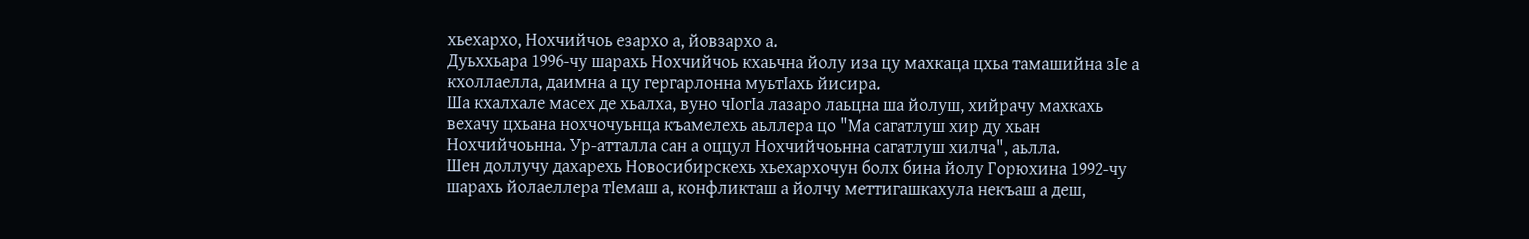хьехархо, Нохчийчоь езархо а, йовзархо а.
Дуьххьара 1996-чу шарахь Нохчийчоь кхаьчна йолу иза цу махкаца цхьа тамашийна зIе а кхоллаелла, даимна а цу гергарлонна муьтIахь йисира.
Ша кхалхале масех де хьалха, вуно чIогIа лазаро лаьцна ша йолуш, хийрачу махкахь вехачу цхьана нохчочуьнца къамелехь аьллера цо "Ма сагатлуш хир ду хьан Нохчийчоьнна. Ур-атталла сан а оццул Нохчийчоьнна сагатлуш хилча", аьлла.
Шен доллучу дахарехь Новосибирскехь хьехархочун болх бина йолу Горюхина 1992-чу шарахь йолаеллера тIемаш а, конфликташ а йолчу меттигашкахула некъаш а деш,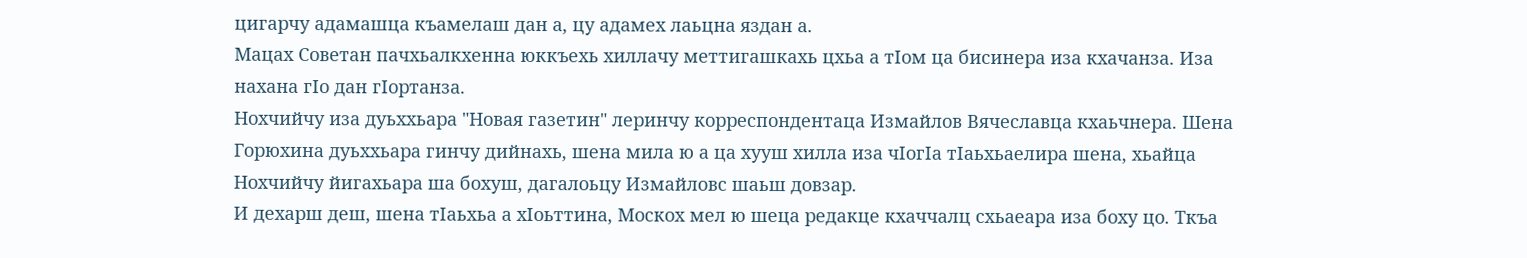цигарчу адамашца къамелаш дан а, цу адамех лаьцна яздан а.
Мацах Советан пачхьалкхенна юккъехь хиллачу меттигашкахь цхьа а тIом ца бисинера иза кхачанза. Иза нахана гIо дан гIортанза.
Нохчийчу иза дуьххьара "Новая газетин" леринчу корреспондентаца Измайлов Вячеславца кхаьчнера. Шена Горюхина дуьххьара гинчу дийнахь, шена мила ю а ца хууш хилла иза чIогIа тIаьхьаелира шена, хьайца Нохчийчу йигахьара ша бохуш, дагалоьцу Измайловс шаьш довзар.
И дехарш деш, шена тIаьхьа а хIоьттина, Москох мел ю шеца редакце кхаччалц схьаеара иза боху цо. Ткъа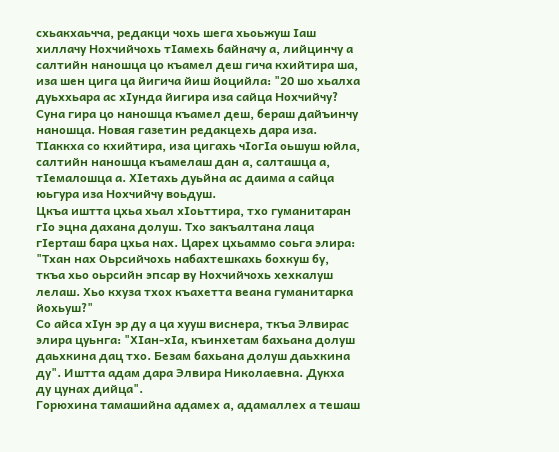схьакхаьчча, редакци чохь шега хьоьжуш Iаш хиллачу Нохчийчохь тIамехь байначу а, лийцинчу а салтийн наношца цо къамел деш гича кхийтира ша, иза шен цига ца йигича йиш йоцийла: "20 шо хьалха дуьххьара ас хIунда йигира иза сайца Нохчийчу? Суна гира цо наношца къамел деш, бераш дайъинчу наношца. Новая газетин редакцехь дара иза.
ТIаккха со кхийтира, иза цигахь чIогIа оьшуш юйла, салтийн наношца къамелаш дан а, салташца а, тIемалошца а. ХIетахь дуьйна ас даима а сайца юьгура иза Нохчийчу воьдуш.
Цкъа иштта цхьа хьал хIоьттира, тхо гуманитаран гIо эцна дахана долуш. Тхо закъалтана лаца гIерташ бара цхьа нах. Царех цхьаммо соьга элира: "Тхан нах Оьрсийчохь набахтешкахь бохкуш бу, ткъа хьо оьрсийн эпсар ву Нохчийчохь хехкалуш лелаш. Хьо кхуза тхох къахетта веана гуманитарка йохьуш?"
Со айса хIун эр ду а ца хууш виснера, ткъа Элвирас элира цуьнга: "ХIан-хIа, къинхетам бахьана долуш даьхкина дац тхо. Безам бахьана долуш даьхкина ду". Иштта адам дара Элвира Николаевна. Дукха ду цунах дийца".
Горюхина тамашийна адамех а, адамаллех а тешаш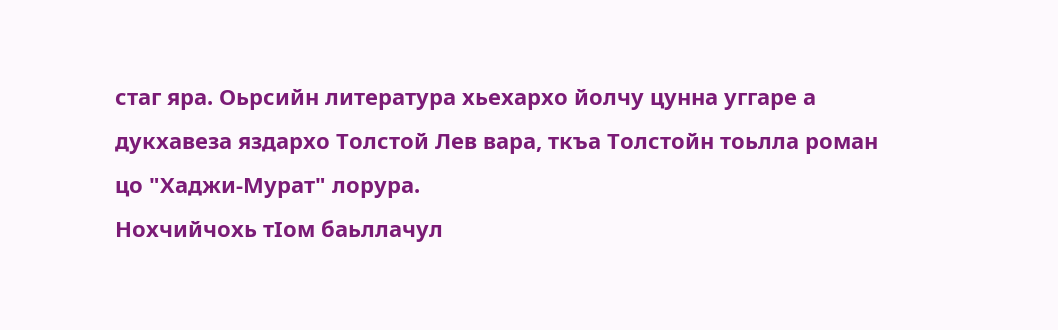стаг яра. Оьрсийн литература хьехархо йолчу цунна уггаре а дукхавеза яздархо Толстой Лев вара, ткъа Толстойн тоьлла роман цо "Хаджи-Мурат" лорура.
Нохчийчохь тIом баьллачул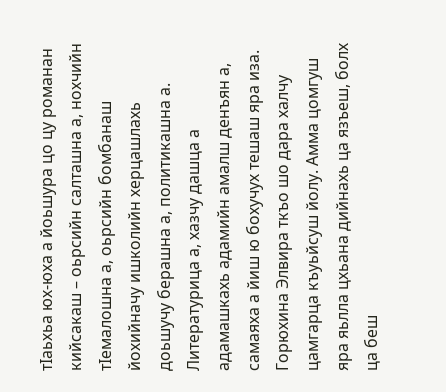тIаьхьа юх-юха а йоьшура цо цу романан кийсакаш – оьрсийн салташна а, нохчийн тIемалошна а, оьрсийн бомбанаш йохийначу ишколийн херцашлахь доьшучу берашна а, политикашна а. Литературица а, хазчу дашца а адамашкахь адамийн амалш денъян а, самаяха а йиш ю бохучух тешаш яра иза.
Горюхина Элвира ткъо шо дара халчу цамгарца къуьйсуш йолу. Амма цомгуш яра яьлла цхьана дийнахь ца язъеш, болх ца беш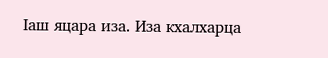Iаш яцара иза. Иза кхалхарца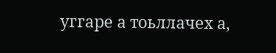уггаре а тоьллачех а,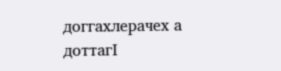доггахлерачех а доттагI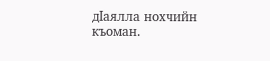дIаялла нохчийн къоман.